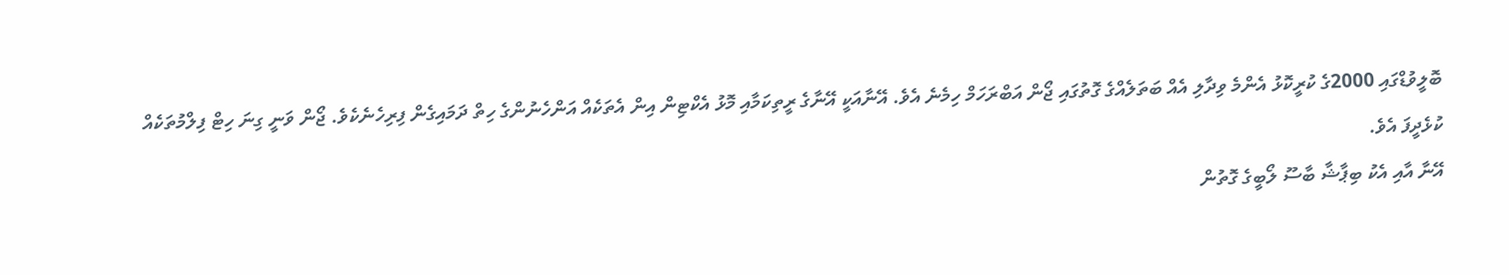ބޮލީވުޑްގައި 2000ގެ ކުރީކޮޅު އެންމެ ވިދާލި އެއް ބަތަލެއްގެ ގޮތުގައި ޖޯން އަބްރަހަމް ހިމެނެ އެވެ. އޭނާއަކީ އޭނާގެ ރީތިކަމާއި މޮޅު އެކްޓިން އިން އެތަކެއް އަންހެނުންގެ ހިތް ދަމައިގެން ފިރިހެނެކެވެ. ޖޯން ވަނީ ގިނަ ހިޓް ފިލްމުތަކެއް ކުޅެދީފަ އެވެ.
އޭނާ އާއި އެކު ބިޕާޝާ ބާސޫ ލޯބީގެ ގޮތުން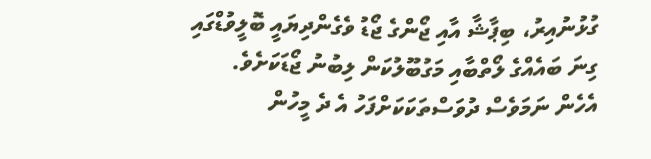ގުޅުނުއިރު، ބިޕާޝާ އާއި ޖޯންގެ ޖޯޑު ވެގެންދިޔައީ ބޮލީވުޑްގައި ގިނަ ބައެއްގެ ލޯތްބާއި މަގުބޫލުކަން ލިބުނު ޖޯޑަކަށެވެ.
އެހެން ނަމަވެސް ދުވަސްތަކަކަށްފަހު އެ ދެ މީހުން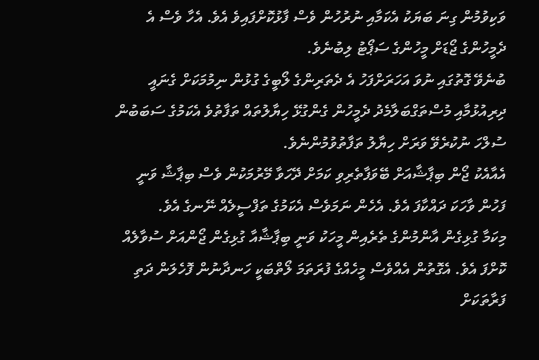ވަކިވުމުން ގިނަ ބަޔަކު އެކަމާއި ނުރުހުން ވެސް ފާޅުކޮށްފައިވެ އެވެ. އެހާ ވެސް އެ ދެމީހުންގެ ޖޯޑަށް މީހުންގެ ސަޕޯޓު ލިބުނެވެ.
ބުނެވޭ ގޮތުގައި ނުވަ އަހަރަށްފަހު އެ ދެތަރިންގެ ލޯބީގެ ގުޅުން ނިމުމަކަށް ގެނައީ ދިރިއުޅުމާއި މުސްތަގްބަލާމެދު ދެމީހުން ގެންގުޅޭ ހިޔާލުތައް ތަފާތުވެ އެކަމުގެ ސަބަބުން ސުލްހަ ނުކުރެވޭ ވަރަށް ހިޔާލު ތަފާތުވުމުންނެވެ.
އެއާއެކު ޖޯން ބިޕާޝާއަށް ބޭވަފާތެރިވި ކަމަށް ދޭހަވާ މޭރުމަކުން ވެސް ބިޕާޝާ ވަނީ ފަހުން ވާހަކަ ދައްކާފަ އެވެ. އެހެން ނަމަވެސް އެކަމުގެ ތަފްސީލެއް ނޭނގެ އެވެ.
މިކަމާ ގުޅިގެން އާންމުންގެ ތެރެއިން މީހަކު ވަނީ ބިޕާޝާއާ ގުޅިގެން ޖޯންއަށް ސުވާލެއް ކޮށްފަ އެވެ. އެގޮތުން އެއްވެސް މީހެއްގެ ފުރަތަމަ ލޯތްބަކީ ހަނދާނުން ފޮހެލަން ދަތި ފަރާތަކަށް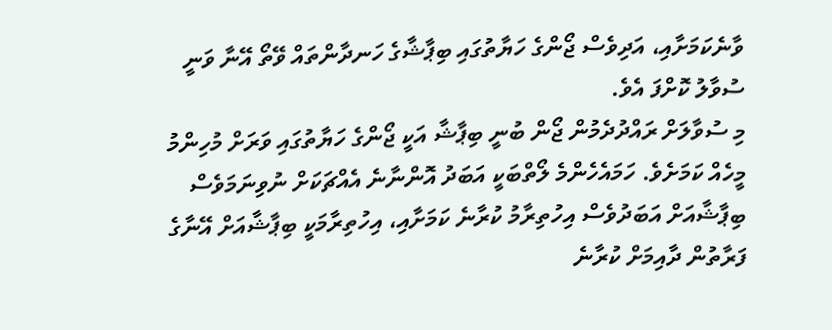ވާނެކަމަށާއި، އަދިވެސް ޖޯންގެ ހަޔާތުގައި ބިޕާޝާގެ ހަނދާންތައް ވޭތޯ އޭނާ ވަނީ ސުވާލު ކޮށްފަ އެވެ.
މި ސުވާލަށް ރައްދުދެމުން ޖޯން ބުނީ ބިޕާޝާ އަކީ ޖޯންގެ ހަޔާތުގައި ވަރަށް މުހިންމު މީހެއް ކަމަށެވެ. ހަމައެހެންމެ ލޯތްބަކީ އަބަދު އޮންނާނެ އެއްޗަކަށް ނުވިނަމަވެސް ބިޕާޝާއަށް އަބަދުވެސް އިހުތިރާމު ކުރާނެ ކަމަށާއި، އިހުތިރާމަކީ ބިޕާޝާއަށް އޭނާގެ ފަރާތުން ދާއިމަށް ކުރާނެ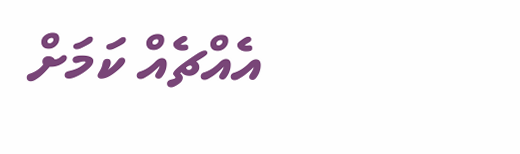އެއްޗެއް ކަމަށް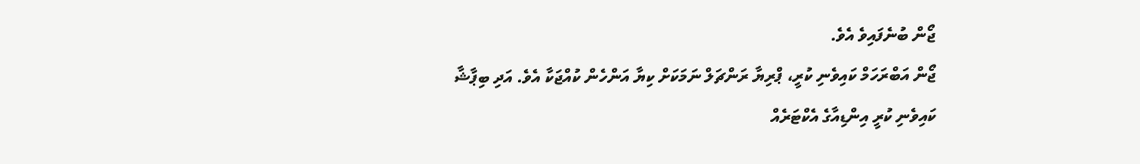ޖޯން ބުނެފައިވެ އެވެ.
ޖޯން އަބްރަހަމް ކައިވެނި ކުރީ، ޕްރިޔާ ރަންޗަލް ނަމަކަށް ކިޔާ އަންހެން ކުއްޖަކާ އެވެ. އަދި ބިޕާޝާ ކައިވެނި ކުރީ އިންޑިއާގެ އެކްޓަރެއް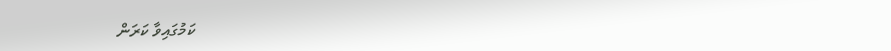ކަމުގައިވާ ކަރަން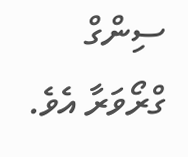ސިންގް ގްރޯވަރާ އެވެ.